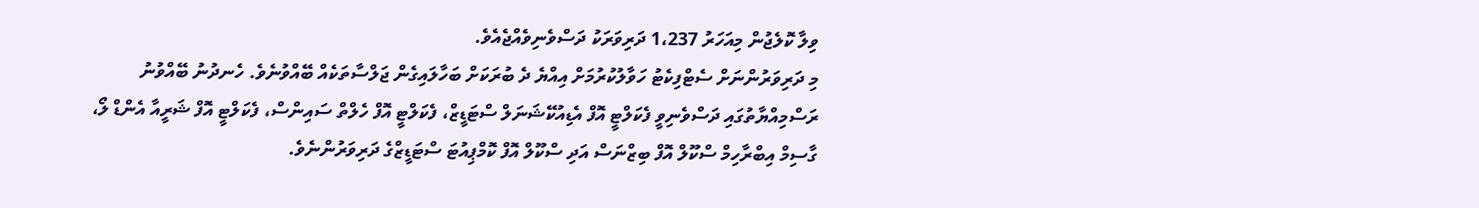ވިލާ ކޮލެޖުން މިއަހަރު 1،237 ދަރިވަރަކު ދަސްވެނިވެއްޖެއެވެ.
މި ދަރިވަރުންނަށް ސެޓްފިކެޓު ހަވާލުކުރުމަށް އިއްޔެ ދެ ބުރަކަށް ބަހާލައިގެން ޖަލްސާތަކެއް ބޭއްވުނެވެ. ހެނދުނު ބޭއްވުނު ރަސްމިއްޔާތުގައި ދަސްވެނިވީ ފެކަލްޓީ އޮފް އެޑިއުކޭޝަނަލް ސްޓަޑީޒް، ފެކަލްޓީ އޮފް ހެލްތް ސައިންސް، ފެކަލްޓީ އޮފް ޝަރީއާ އެންޑް ލޯ، ގާސިމް އިބްރާހިމް ސްކޫލް އޮފް ބިޒްނަސް އަދި ސްކޫލް އޮފް ކޮމްޕިއުޓަ ސްޓަޑީޒްގެ ދަރިވަރުންނެވެ.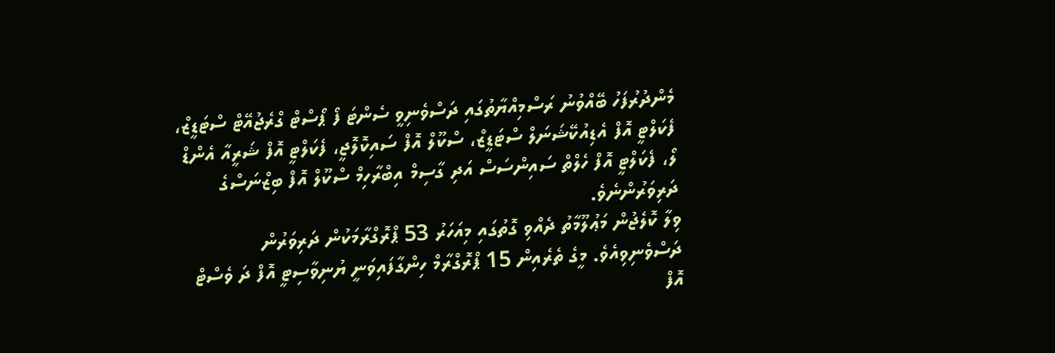މެންދުރުފަހު ބޭއްވުނު ރަސްމިއްޔާތުގައި ދަސްވެނިވީ ސެންޓަ ފޯ ޕޯސްޓް ގްރެޖުއޭޓް ސްޓަޑީޒް، ފެކަލްޓީ އޮފް އެޑިއުކޭޝަނަލް ސްޓަޑީޒް، ސްކޫލް އޮފް ސައިކޮލޮޖީ، ފެކަލްޓީ އޮފް ޝަރީއާ އެންޑް ލޯ، ފެކަލްޓީ އޮފް ހެލްތް ސައިންސަސް އަދި ގާސިމް އިބްރާހިމް ސްކޫލް އޮފް ބިޒްނަސްގެ ދަރިވަރުންނެވެ.
ވިލާ ކޮލެޖުން މަޢުލޫމާތު ދެއްވި ގޮތުގައި މިއަހަރު 53 ޕްރޮގްރާމަކުން ދަރިވަރުން ދަސްވެނިވިއެވެ. މީގެ ތެރެއިން 15 ޕްރޮގްރާމް ހިންގާފައިވަނީ ޔުނިވާސިޓީ އޮފް ދަ ވެސްޓް އޮފް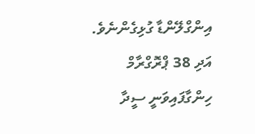އިންގްލޭންޑާ ގުޅިގެންނެވެ. އަދި 38 ޕްރޮގްރާމް ހިންގާފައިވަނީ ސީދާ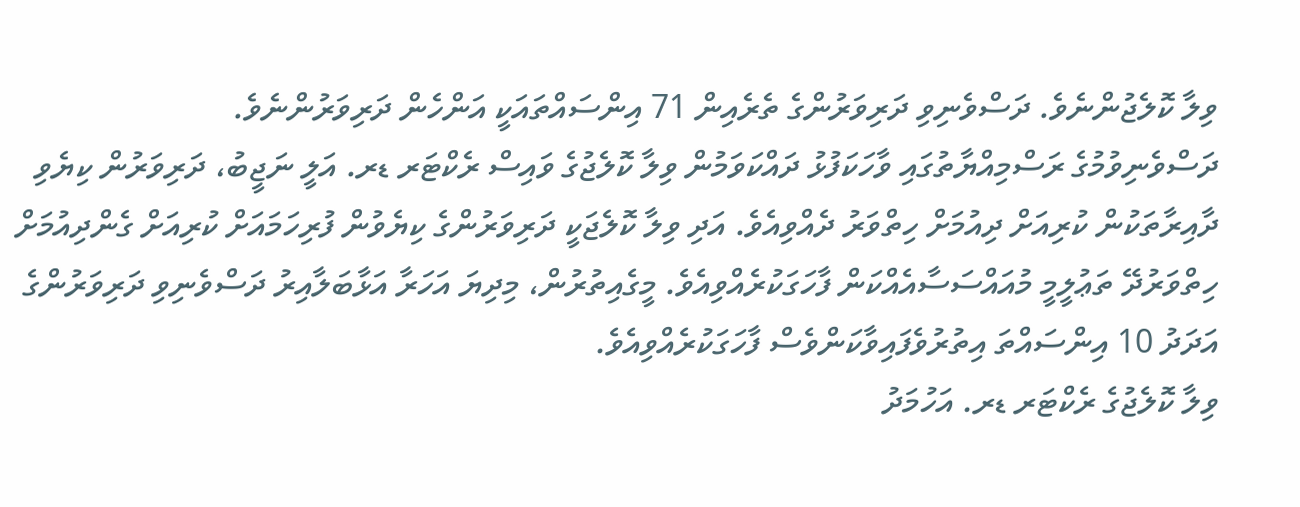ވިލާ ކޮލެޖުންނެވެ. ދަސްވެނިވި ދަރިވަރުންގެ ތެރެއިން 71 އިންސައްތައަކީ އަންހެން ދަރިވަރުންނެވެ.
ދަސްވެނިވުމުގެ ރަސްމިއްޔާތުގައި ވާހަކަފުޅު ދައްކަވަމުން ވިލާ ކޮލެޖުގެ ވައިސް ރެކްޓަރ ޑރ. އަލީ ނަޖީބު، ދަރިވަރުން ކިޔެވި ދާއިރާތަކުން ކުރިއަށް ދިއުމަށް ހިތްވަރު ދެއްވިއެވެ. އަދި ވިލާ ކޮލެޖަކީ ދަރިވަރުންގެ ކިޔެވުން ފުރިހަމައަށް ކުރިއަށް ގެންދިއުމަށް ހިތްވަރުދޭ ތަޢުލީމީ މުއައްސަސާއެއްކަން ފާހަގަކުރެއްވިއެވެ. މީގެއިތުރުން، މިދިޔަ އަހަރާ އަޅާބަލާއިރު ދަސްވެނިވި ދަރިވަރުންގެ އަދަދު 10 އިންސައްތަ އިތުރުވެފައިވާކަންވެސް ފާހަގަކުރެއްވިއެވެ.
ވިލާ ކޮލެޖުގެ ރެކްޓަރ ޑރ. އަހުމަދު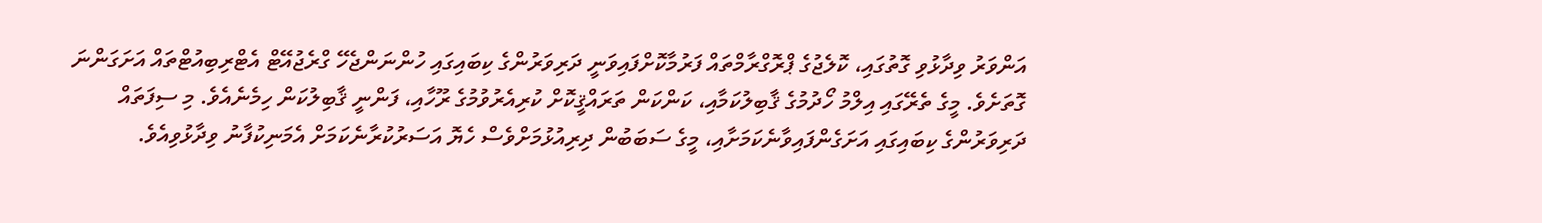އަންވަރު ވިދާޅުވި ގޮތުގައި، ކޮލެޖުގެ ޕްރޮގްރާމްތައް ފަރުމާކޮށްފައިވަނީ ދަރިވަރުންގެ ކިބައިގައި ހުންނަންޖެހޭ ގްރެޖުއޭޓް އެޓްރިބިއުޓްތައް އަށަގަންނަ ގޮތަށެވެ. މީގެ ތެރޭގައި އިލްމު ހޯދުމުގެ ޤާބިލުކަމާއި، ކަންކަން ތަރައްޤީކޮށް ކުރިއެރުވުމުގެ ރޫހާއި، ފަންނީ ޤާބިލުކަން ހިމެނެއެވެ. މި ސިފަތައް ދަރިވަރުންގެ ކިބައިގައި އަށަގެންފައިވާނެކަމަށާއި، މީގެ ސަބަބުން ދިރިއުޅުމަށްވެސް ހެޔޮ އަސަރުކުރާނެކަމަށް އެމަނިކުފާނު ވިދާޅުވިއެވެ.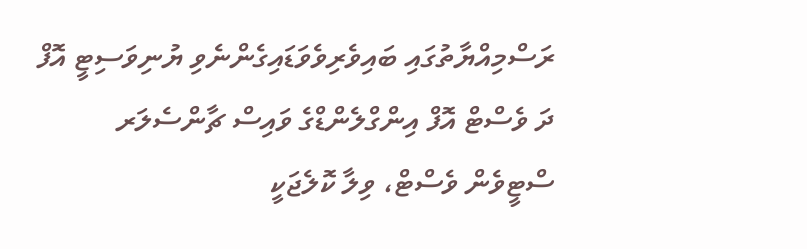ރަސްމިއްޔާތުގައި ބައިވެރިވެވަޑައިގެންނެވި ޔުނިވަސިޓީ އޮފް ދަ ވެސްޓް އޮފް އިންގްލެންޑްގެ ވައިސް ޗާންސެލަރ ސްޓީވެން ވެސްޓް، ވިލާ ކޮލެޖަކީ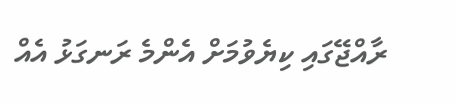ރާއްޖޭގައި ކިޔެވުމަށް އެންމެ ރަނގަޅު އެއް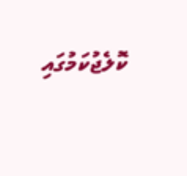ކޮލެޖުކަމުގައި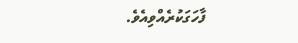ފާހަގަކުރެއްވިއެވެ.